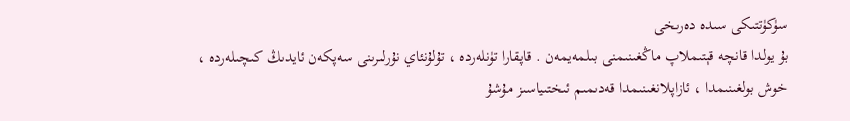سۈكۈتتىكى سىدە دەرىخى
بۇ يولدا قانچە قېتىملاپ ماڭغىنىمنى بىلمەيمەن . قاپقارا تۈنلەردە ، تۇلۇنئاي نۇرلىرىنى سەپكەن ئايدىڭ كىچىلەردە ، خوش بولغىنىمدا ، ئازاپلانغىنىمدا قەدىمىم ئىختىياسىز مۇشۇ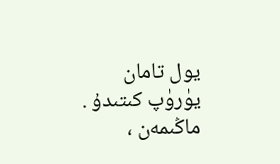يول تامان يۈرۈپ كىتىدۇ . ماڭىمەن ،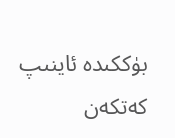بۈككىدە ئاينىپ كەتكەن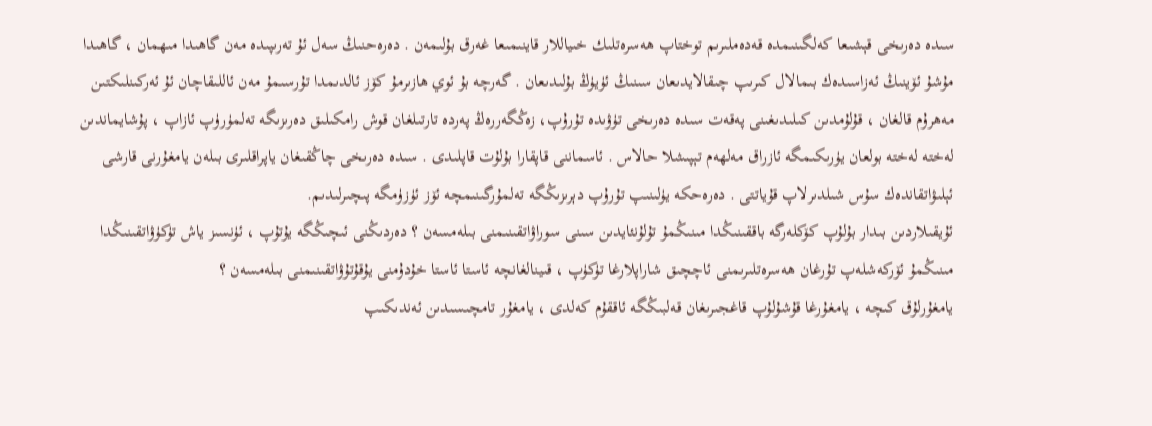سىدە دەرىخى قېشىعا كەلگىنىمدە قەدەملىرىم توختاپ ھەسرەتلىك خىياللار قاينىمىعا غەرق بۇلىمەن . دەرەحنىڭ سەل ئۇ تەرىپىدە مەن گاھىدا مىھمان ، گاھىدا مۇشۇ ئۆينىڭ ئەزاسىدەك بىمالال كىرىپ چىقالايدىعان سىنىڭ ئۈيۈڭ بۇلىدىعان . گەرچە بۇ ئوي ھازىرمۇ كۆز ئالدىمدا تۇرسىمۇ مەن ئاللىقاچان ئۇ ئەركىنلىكتىن مەھرۇم قالغان ، قۇلۇمدىن كىلىدىغىنى پەقەت سىدە دەرىخى تۈۋىدە تۇرۇپ، زەڭگەررەڭ پەردە تارتىلغان قوش رامكىلىق دەرىزىگە تەلمۈرۈپ ئازاپ ، پۇشايماندىن لەختە لەختە بولعان يۈرىكىمگە ئازراق مەلھەم تېپىشلا حالاس . ئاسماننى قاپقارا بۇلۇت قاپلىدى . سىدە دەرىخى چاڭقىغان ياپراقلىرى بىلەن يامغۇرنى قارشى ئېلىۋاتقاندەك سۇس شىلدىرلاپ قۇياتتى . دەرەحكە يۈلىنىپ تۇرۇپ دېرىزىڭگە تەلمۇرگىنىمچە ئۆز ئۈزۈمگە پىچىرلىدىم.
ئۇيقىلاردىن بىدار بۇلۇپ كۆكلەرگە باققىنىڭدا مىنىڭمۇ تۇلۇنئايدىن سىنى سوراۋاتقىنىمنى بىلەمسەن ؟ دەردىڭنى ئىچىڭگە يۇتۇپ ، ئۈنسىز ياش تۈكۈۋاتقىنىڭدا مىنىڭمۇ ئۆركەشلەپ تۇرغان ھەسرەتلىرىمنى ئاچچىق شاراپلارغا تۈكۈپ ، قىينالغانچە ئاستا ئاستا خۇدۇمنى يۇقۇتۇۋاتقىنىمنى بىلەمسەن ؟
يامغۇرلۇق كىچە ، يامغۇرغا قۇشۇلۇپ قاغجىرىغان قەلبىڭگە ئاققۇم كەلدى ، يامغۇر تامچىسىدىن ئەندىكىپ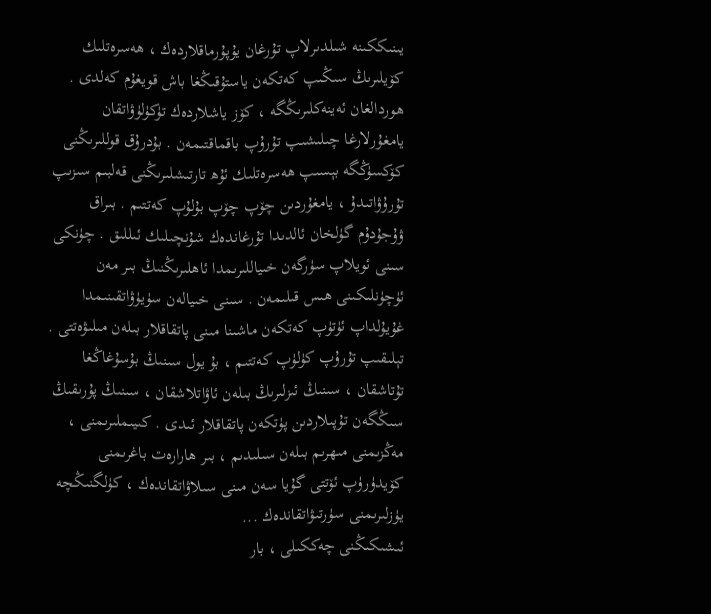يىنىككىنە شىلدىرلاپ تۇرغان يۇپۇرماقلاردەك ، ھەسرەتلىك كۆيلىرىڭ سىڭىپ كەتكەن ياستۇقىڭغا باش قويغۇم كەلدى . ھوردالغان ئەينەكلىرىڭگە ، كۆز ياشلاردەك تۈكۈلۈۋاتقان يامغۇرلارغا چىلىشىپ تۇرۇپ باقماقتىمەن . بۇدرۇق قوللىرىڭنى كۆكسۈڭگە بېسىپ ھەسرەتلىك ئۇھ تارتىشلىرىڭنى قەلبىم سىزىپ تۇرۇۋاتىدۇ ، يامغۇردىن چۆپ چۆپ بۇلۇپ كەتتىم . بىراق ۋۇجۇدۇم گۈلخان ئالدىدا تۇرغاندەك شۇنچىلىك ئىللىق . چۈنكى سىنى ئويلاپ سۈرگەن خىياللىرىمدا ئاھلىرىڭنىڭ بىر مەن ئۈچۈنلىكىنى ھىس قىلىمەن . سىنى خىيالەن سۈيۈۋاتقىنىمدا غۇيۇلداپ ئۈتۈپ كەتكەن ماشىنا مىنى پاتقاقلار بىلەن مىلىۋەتتى . تېلىقىپ تۇرۇپ كۈلۈپ كەتتىم ، بۇ يول سىنىڭ بۇسۇغاڭغا تۇتاشقان ، سىنىڭ ئىزلىرىڭ بىلەن ئاۋاتلاشقان ، سىنىڭ پۇرىقىڭ سىڭگەن تۇپىلاردىن پۈتكەن پاتقاقلار ئىدى . كىيىملىرىمنى ، مەڭزىمنى مىھرىم بىلەن سىلىدىم ، بىر ھارارەت باغرىمنى كۆيدۈرۈپ ئۆتتى گۇيا سەن مىنى سىلاۋاتقاندەك ، كۈلگنىڭچە يۈزلىرىمنى سۈرتىۋاتقاندەك ...
ئىشىكىڭنى چەككىلى ، بار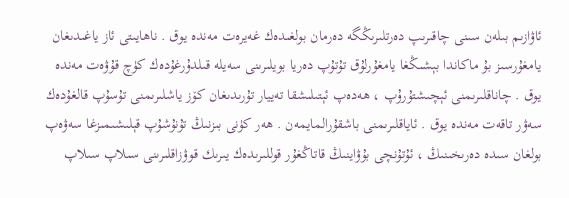ئاۋازىم بىلەن سىنى چاقىرىپ دەرتلىرىڭگە دەرمان بولغىدەك غەيرەت مەندە يوق . ناھايىتى ئاز ياغىدىغان يامغۇرسىز بۇ ماكاندا بېشىڭغا يامغۇرلۇق تۇتۇپ دەريا بويلىرىنى سەيلە قىلدۇرغۇدەك كۈچ قۇۋەت مەندە يوق . چاناقلىرىمنى ئېچىشتۇرۇپ ، ھەدەپ ئېتىلىشقا تەييار تۇرىدىغان كۆز ياشلىرىمنى تۇسۇپ قالغۇدەك سەۋر تاقەت مەندە يوق . ئاياقلىرىمنى باشقۇرالمايمەن . ھەر كۈنى بىزنىڭ تۇنۇشۇپ قېلىشىمىزغا سەۋەپ بولغان سىدە دەرىخىنىڭ ، ئۇتۇنچى بۇۋاينىڭ قاتاڭغۇر قوللىرىدەك يىرىك قوۋزاقلىرىنى سىلاپ سىلاپ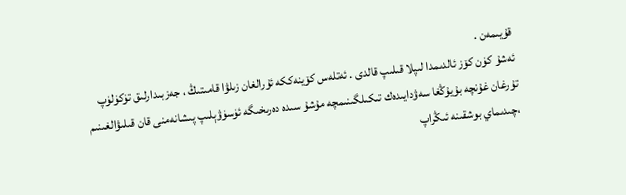قۇيىمەن .
ئەشۇ كۈن كۆز ئالدىمدا لىپلا قىلىپ قالدى . ئەتلەس كۆينەككە ئۇرالغان زىلۋا قامىتىڭ ، جەزبىدارلىق تۈكۈلۈپ تۇرغان غۇنچە بۇيۇڭغا سەۋدايىدەك تىكىلگىنىمچە مۇشۇ سىدە دەرىخىگە ئۈسۈۋېلىپ پىشانەمنى قان قىلىۋالغىنىم ،چىدىماي بوشقىنە ئىڭراپ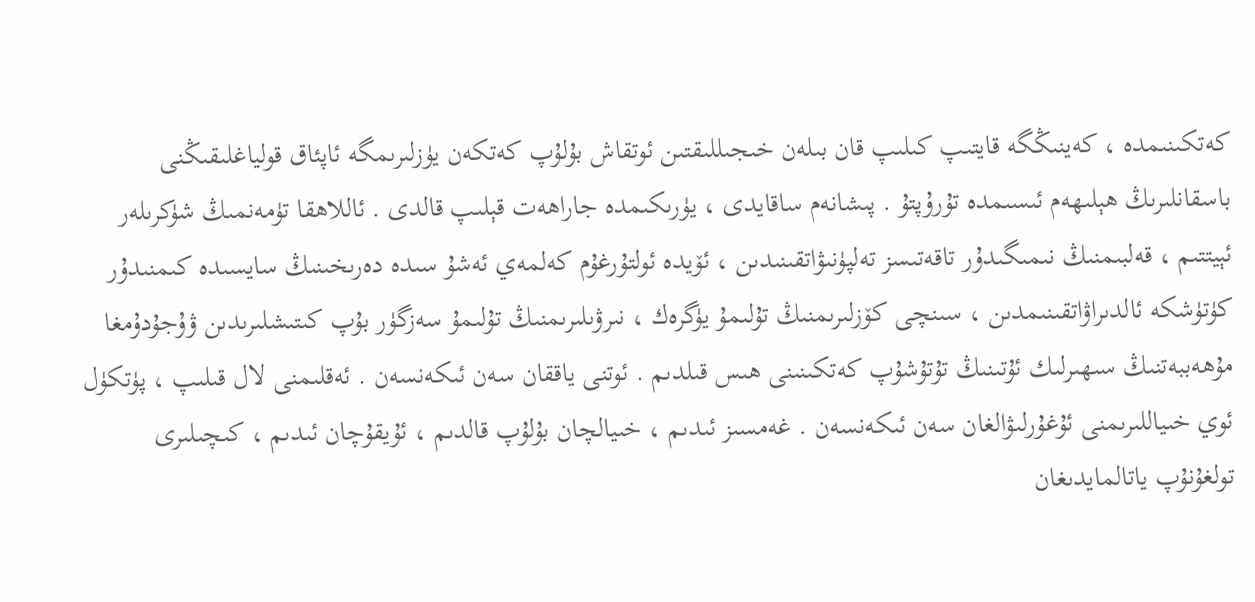كەتكىنىمدە ، كەينىڭگە قايتىپ كىلىپ قان بىلەن خىجىللىقتىن ئوتقاش بۇلۇپ كەتكەن يۈزلىرىمگە ئاپئاق قولياغلىقىڭنى باسقانلىرىڭ ھېلىھەم ئىسىمدە تۇرۇپتۇ . پىشانەم ساقايدى ، يۈرىكىمدە جاراھەت قېلىپ قالدى . ئاللاھقا تۈمەنمىڭ شۈكرىلەر ئېيتتىم ، قەلبىمنىڭ نىمىگىدۇر تاقەتىسز تەلپۈنىۋاتقىنىدىن ، ئۆيدە ئولتۇرغۇم كەلمەي ئەشۇ سىدە دەرىخىنىڭ سايسىدە كىمنىدۇر كۈتۈشكە ئالدىراۋاتقىنىمدىن ، سىنچى كۆزلىرىمنىڭ تۇلىمۇ يۈگرەك ، نىرۋىلىرىمنىڭ تۇلىمۇ سەزگۈر بۇپ كىتىشلىرىدىن ۋۇجۇدۇمغا مۇھەببەتنىڭ سىھىرلىك ئۇتىنىڭ تۇتۇشۇپ كەتكىنىنى ھىس قىلدىم . ئوتنى ياققان سەن ئىكەنسەن . ئەقلىمنى لال قىلىپ ، پۈتكۈل ئوي خىياللىرىمنى ئۇغۇرلىۋالغان سەن ئىكەنسەن . غەمسىز ئىدىم ، خىيالچان بۇلۇپ قالدىم ، ئۇيقۇچان ئىدىم ، كىچىلىرى تولغۇنۇپ ياتالمايدىغان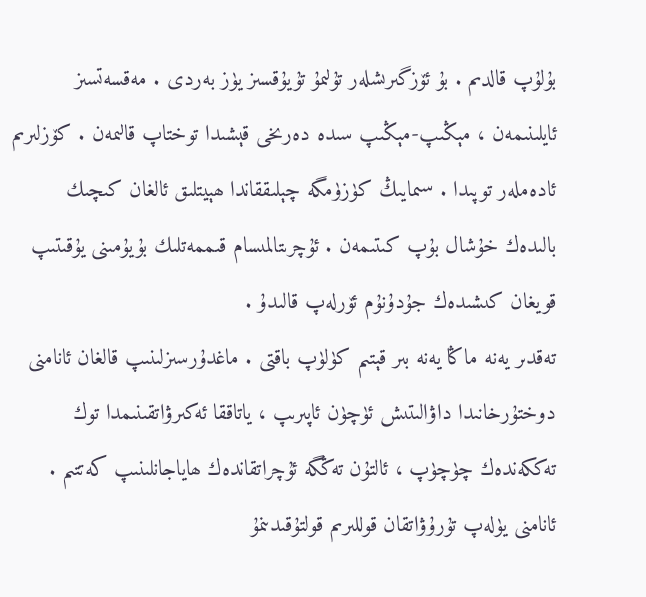بۇلۇپ قالدىم . بۇ ئۆزگىرىشلەر تۇلىمۇ تۇيۇقسىز يۈز بەردى . مەقسەتسىز ئايلىنىمەن ، مېڭىپ-مېڭىپ سىدە دەرىخى قېشىدا توختاپ قالىمەن . كۆزلىرىم ئادەملەر توپىدا . سىمايىڭ كۈزۈمگە چېلىققاندا ھېيتلىق ئالغان كىچىك بالىدەك خۇشال بۇپ كىتىمەن . ئۇچرىتالمىسام قىممەتلىك بۇيۇمىنى يۇقىتىپ قويغان كىشىدەك جۇدۇنۇم ئۆرلەپ قالىدۇ .
تەقدىر يەنە ماڭا يەنە بىر قېتىم كۈلۈپ باقتى . ماغدۇرسىزلىنىپ قالغان ئانامنى دوختۇرخانىدا داۋالىتىش ئۈچۈن ئاپىرىپ ، ياتاققا ئەكىرۋاتقىنىمدا توك تەككەندەك چۈچۈپ ، ئالتۇن تەڭگە ئۇچراتقاندەك ھاياجانلىنىپ كەتتىم . ئانامنى يۈلەپ تۇرۇۋاتقان قوللىرىم قولتۇقىدىنمۇ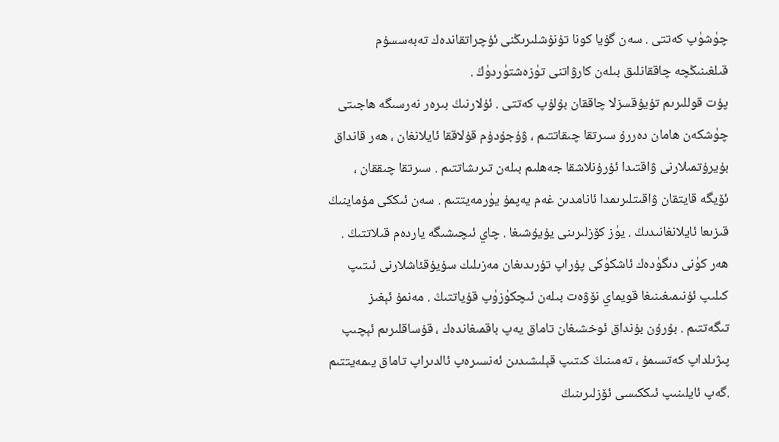چۈشۈپ كەتتى . سەن گۇيا كونا تۇنۇشلىرىڭنى ئۇچراتقاندەك تەبەسسۇم قىلغىنىڭچە چاققانلىق بىلەن كارۋاتنى تۈزەشتۈردۈڭ .
پۇت قوللىرىم تۇيۇقسزلا چاققان بۇلۇپ كەتتى . ئۇلارنىڭ بىرەر نەرسىگە ھاجىتى چۈشكەن ھامان دەررۇ سىرتقا چىقاتتىم ، ۋۇجۇدۇم قۇلاققا ئايلانغان ، ھەر قانداق بۇيرۇتمىلارنى ۋاقتىدا ئۇرۇنلاشقا جەھلىم بىلەن تىرىشاتتىم . سىرتقا چىققان ، ئۆيگە قايتقان ۋاقىتلىرىمدا ئانامدىن غەم يەپمۇ يۈرمەيتتىم . سەن ئىككى مۇماينىڭ قىزىعا ئايلانغانىدىڭ . يۈز كۆزلىرىنى يۇيۇشىغا . چاي ئىچىشىگە ياردەم قىلاتتىڭ . ھەر كۈنى دىگۈدەك ئاشكۈكى پۇراپ تۇرىدىغان مەزىلىك سۇيۇقئاشلارنى ئىتىپ كىلىپ ئۇنىمىغىنىغا قويماي نۆۋەت بىلەن ئىچكۈزۈپ قۇياتتىڭ . مەنمۇ ئېغىز تىگەتتىم . بۇرۇن بۇنداق ئوخشىغان تاماق يەپ باقمىغاندەك ، قۇساقلىرىم ئېچىپ پىژىلداپ كەتسىمۇ ، تەمىنىڭ كىتىپ قېلىشىدىن ئەنسىرەپ ئالدىراپ تاماق يىمەيتتىم .گەپ ئايلىنىپ ئىككىسى ئۆزلىرىنىڭ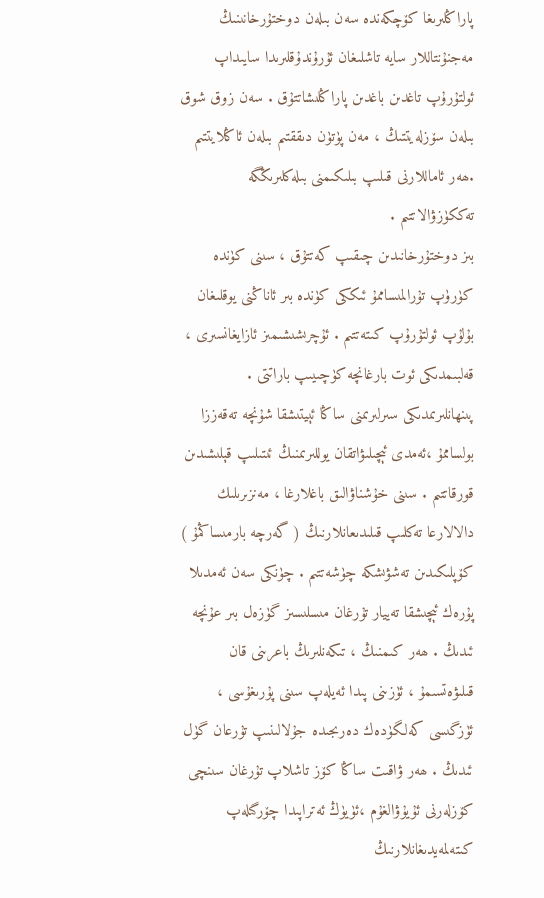پاراڭلىرىغا كۆچكەندە سەن بىلەن دوختۇرخانىنىڭ مەجنۇنتاللار سايە تاشلىغان ئۇرۇندۇقلىرىدا سايىداپ ئولتۇرۇپ تاغدىن باغدىن پاراڭلىشاتتۇق . سەن زوق شوق بىلەن سۆزلەيتتىڭ ، مەن پۈتۈن دىققتىم بىلەن ئاڭلايتتىم .ھەر ئاماللارنى قىلىپ بىلىكىمنى بىلەكلىرىڭگە تەككۈزۋالاتتىم .
بىز دوختۇرخانىدىن چىقىپ كەتتۇق ، سىنى كۈندە كۈرۈپ تۇرالمىساممۇ ئىككى كۈندە بىر ئاناڭنى يوقلىغان بۇلۇپ ئولتۇرۇپ كىتەتتىم . ئۇچرىشىشىمىز ئازايغانسىرى ، قەلبىمدىكى ئوت بارغانچە كۈچىيىپ باراتتى . پىنھانلىرىمدىكى سىرلىرىمنى ساڭا ئېيتىشقا شۇنچە تەقەززا بولساممۇ ،ئەمدى ئېچىلىۋاتقان يوللىرىمنىڭ ئىتىلىپ قېلىشىدىن قورقاتتىم . سىنى خۇشناۋالىق باغلارغا ، مەنزىرىلىك دالالارعا تەكلىپ قىلىدىعانلارنىڭ ( گەرچە بارمىساڭمۇ ) كۆپلىكىدىن تەشۋىشكە چۈشەتتىم . چۈنكى سەن ئەمدىلا پۇرەك ئېچىشقا تەييار تۇرغان مىسلىسىز گۈزەل بىر عۇنچە ئىدىڭ . ھەر كىمنىڭ ، تىكەنلىرىڭ باعرىنى قان قىلىۋەتسىمۇ ، ئۈزىنى پىدا ئەيلەپ سىنى پۇرىغۇسى ، ئۈزگىسى كەلگۈدەك دەرىجىدە جۇلالىنىپ تۇرعان گۈل ئىدىڭ . ھەر ۋاقىت ساڭا كۆز تاشلاپ تۇرغان سىنچى كۆزلەرنى ئۇيۇۋالغۇم ،ئۈيۈڭ ئەتراپىدا چۆرگىلەپ كىتەلمەيدىغانلارنىڭ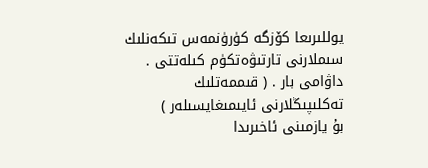يوللىرىعا كۆزگە كۈرۈنمەس تىكەنلىك سىملارنى تارتىۋەتكۈم كىلەتتى .
داۋامى بار . ( قىممەتلىك تەكلىپىڭلارنى ئايىمىغايسىلەر )
بۇ يازمىنى ئاخىرىدا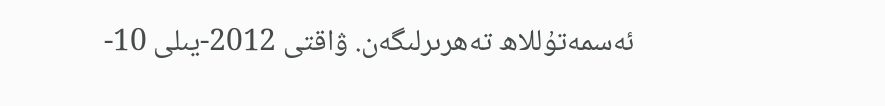ئەسمەتۇللاھ تەھرىرلىگەن. ۋاقتى 2012-يىلى 10-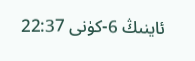ئاينىڭ 6-كۈنى 22:37